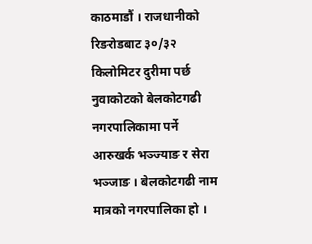काठमाडौं । राजधानीको रिङरोडबाट ३०/३२ किलोमिटर दुरीमा पर्छ नुवाकोटको बेलकोटगढी नगरपालिकामा पर्ने आरुखर्क भञ्ज्याङ र सेरा भञ्जाङ । बेलकोटगढी नाम मात्रको नगरपालिका हो ।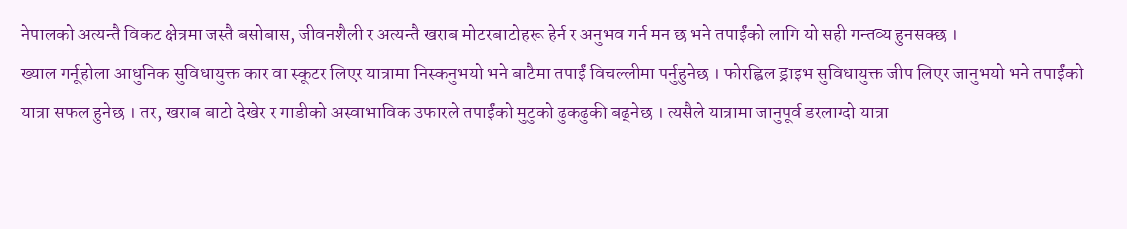नेपालको अत्यन्तै विकट क्षेत्रमा जस्तै बसोबास, जीवनशैली र अत्यन्तै खराब मोटरबाटोहरू हेर्न र अनुभव गर्न मन छ भने तपाईंको लागि यो सही गन्तव्य हुनसक्छ ।
ख्याल गर्नूहोला आधुनिक सुविधायुक्त कार वा स्कूटर लिएर यात्रामा निस्कनुभयो भने बाटैमा तपाईं विचल्लीमा पर्नुहुनेछ । फोरह्विल ड्राइभ सुविधायुक्त जीप लिएर जानुभयो भने तपाईंको यात्रा सफल हुनेछ । तर, खराब बाटो देखेर र गाडीको अस्वाभाविक उफारले तपाईंको मुटुको ढुकढुकी बढ्नेछ । त्यसैले यात्रामा जानुपूर्व डरलाग्दो यात्रा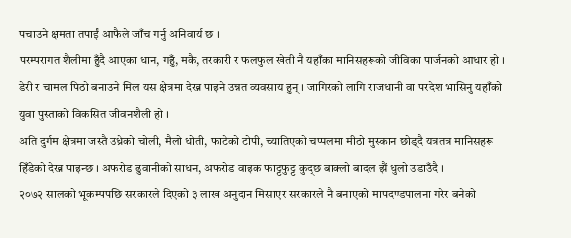पचाउने क्षमता तपाईं आफैले जाँच गर्नु अनिवार्य छ ।
परम्परागत शैलीमा हुँदै आएका धान, गहुँ, मकै, तरकारी र फलफुल खेती नै यहाँका मानिसहरूको जीविका पार्जनको आधार हो । डेरी र चामल पिठो बनाउने मिल यस क्षेत्रमा देख्न पाइने उन्नत व्यवसाय हुन् । जागिरको लागि राजधानी वा परदेश भासिनु यहाँको युवा पुस्ताको विकसित जीवनशैली हो ।
अति दुर्गम क्षेत्रमा जस्तै उध्रेको चोली, मैलो धोती, फाटेको टोपी, च्यातिएको चप्पलमा मीठो मुस्कान छोड्दै यत्रतत्र मानिसहरू हिँडेको देख्न पाइन्छ । अफरोड ढुवानीको साधन, अफरोड वाइक फाट्टफुट्ट कुद्छ बाक्लो बादल झैं धुलो उडाउँदै ।
२०७२ सालको भूकम्पपछि सरकारले दिएको ३ लाख अनुदान मिसाएर सरकारले नै बनाएको मापदण्डपालना गरेर बनेको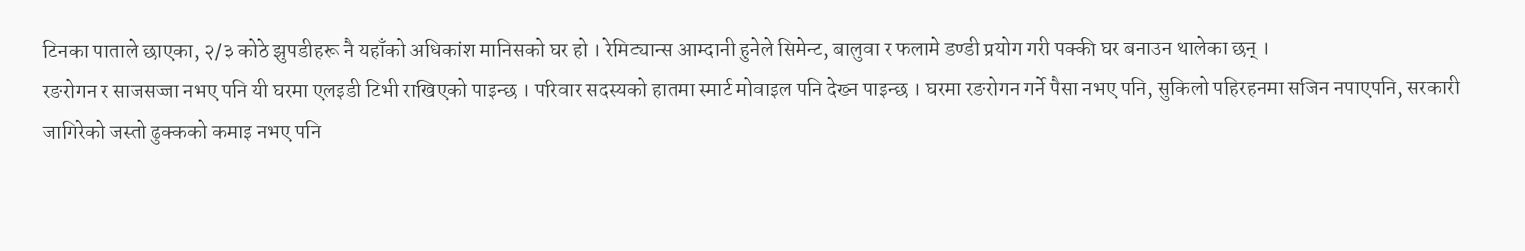टिनका पाताले छाएका, २/३ कोठे झुपडीहरू नै यहाँको अधिकांश मानिसको घर हो । रेमिट्यान्स आम्दानी हुनेले सिमेन्ट, बालुवा र फलामे डण्डी प्रयोग गरी पक्की घर बनाउन थालेका छन् ।
रङरोगन र साजसज्जा नभए पनि यी घरमा एलइडी टिभी राखिएको पाइन्छ । परिवार सदस्यको हातमा स्मार्ट मोवाइल पनि देख्न पाइन्छ । घरमा रङरोगन गर्ने पैसा नभए पनि, सुकिलो पहिरहनमा सजिन नपाएपनि, सरकारी जागिरेको जस्तो ढुक्कको कमाइ नभए पनि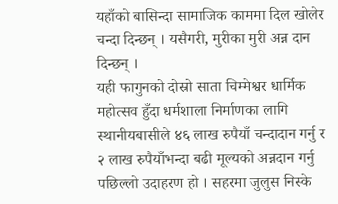यहाँको बासिन्दा सामाजिक काममा दिल खोलेर चन्दा दिन्छन् । यसैगरी, मुरीका मुरी अन्न दान दिन्छन् ।
यही फागुनको दोस्रो साता चिम्मेश्वर धार्मिक महोत्सव हुँदा धर्मशाला निर्माणका लागि स्थानीयबासीले ४६ लाख रुपैयाँ चन्दादान गर्नु र २ लाख रुपैयाँभन्दा बढी मूल्यको अन्नदान गर्नु पछिल्लो उदाहरण हो । सहरमा जुलुस निस्के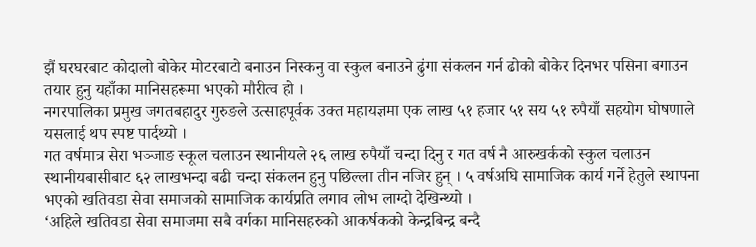झैं घरघरबाट कोदालो बोकेर मोटरबाटो बनाउन निस्कनु वा स्कुल बनाउने ढुंगा संकलन गर्न ढोको बोकेर दिनभर पसिना बगाउन तयार हुनु यहाँका मानिसहरूमा भएको मौरीत्व हो ।
नगरपालिका प्रमुख जगतबहादुर गुरुङले उत्साहपूर्वक उक्त महायज्ञमा एक लाख ५१ हजार ५१ सय ५१ रुपैयाँ सहयोग घोषणाले यसलाई थप स्पष्ट पार्दथ्यो ।
गत वर्षमात्र सेरा भञ्जाङ स्कूल चलाउन स्थानीयले २६ लाख रुपैयाँ चन्दा दिनु र गत वर्ष नै आरुखर्कको स्कुल चलाउन स्थानीयबासीबाट ६२ लाखभन्दा बढी चन्दा संकलन हुनु पछिल्ला तीन नजिर हुन् । ५ वर्षअघि सामाजिक कार्य गर्ने हेतुले स्थापना भएको खतिवडा सेवा समाजको सामाजिक कार्यप्रति लगाव लोभ लाग्दो देखिन्थ्यो ।
‘अहिले खतिवडा सेवा समाजमा सबै वर्गका मानिसहरुको आकर्षकको केन्द्रबिन्द्र बन्दै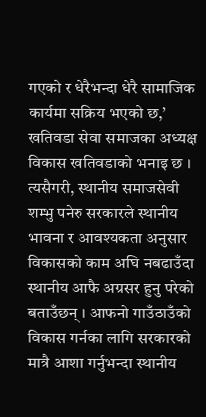गएको र धेरैभन्दा धेरै सामाजिक कार्यमा सक्रिय भएको छ,’ खतिवडा सेवा समाजका अध्यक्ष विकास खतिवडाको भनाइ छ ।
त्यसैगरी, स्थानीय समाजसेवी शम्भु पनेरु सरकारले स्थानीय भावना र आवश्यकता अनुसार विकासको काम अघि नबढाउँदा स्थानीय आफै अग्रसर हुनु परेको बताउँछन् । आफनो गाउँठाउँको विकास गर्नका लागि सरकारको मात्रै आशा गर्नुभन्दा स्थानीय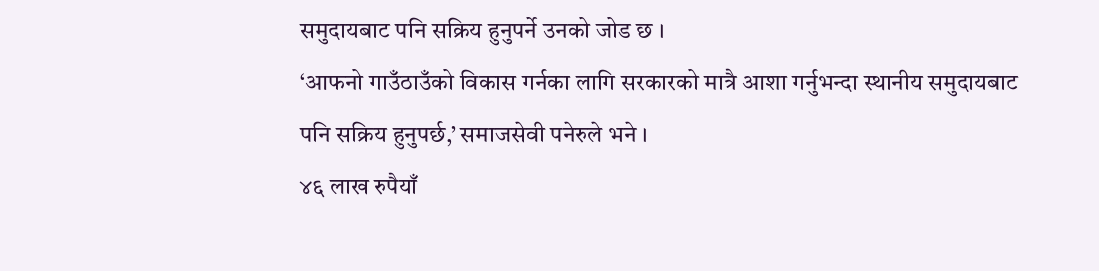समुदायबाट पनि सक्रिय हुनुपर्ने उनको जोड छ ।
‘आफनो गाउँठाउँको विकास गर्नका लागि सरकारको मात्रै आशा गर्नुभन्दा स्थानीय समुदायबाट पनि सक्रिय हुनुपर्छ,’ समाजसेवी पनेरुले भने ।
४६ लाख रुपैयाँ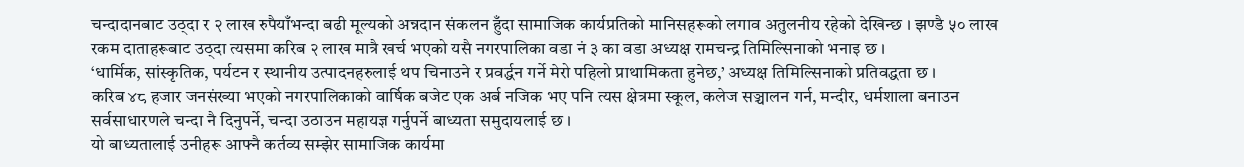चन्दादानबाट उठ्दा र २ लाख रुपैयाँभन्दा बढी मूल्यको अन्नदान संकलन हुँदा सामाजिक कार्यप्रतिको मानिसहरूको लगाव अतुलनीय रहेको देखिन्छ । झण्डै ५० लाख रकम दाताहरूबाट उठ्दा त्यसमा करिब २ लाख मात्रै खर्च भएको यसै नगरपालिका वडा नं ३ का वडा अध्यक्ष रामचन्द्र तिमिल्सिनाको भनाइ छ ।
‘धार्मिक, सांस्कृतिक, पर्यटन र स्थानीय उत्पादनहरुलाई थप चिनाउने र प्रवर्द्धन गर्ने मेरो पहिलो प्राथामिकता हुनेछ,’ अध्यक्ष तिमिल्सिनाको प्रतिवद्धता छ ।
करिब ४८ हजार जनसंख्या भएको नगरपालिकाको वार्षिक बजेट एक अर्ब नजिक भए पनि त्यस क्षेत्रमा स्कूल, कलेज सञ्चालन गर्न, मन्दीर, धर्मशाला बनाउन सर्वसाधारणले चन्दा नै दिनुपर्ने, चन्दा उठाउन महायज्ञ गर्नुपर्ने बाध्यता समुदायलाई छ ।
यो बाध्यतालाई उनीहरू आफ्नै कर्तव्य सम्झेर सामाजिक कार्यमा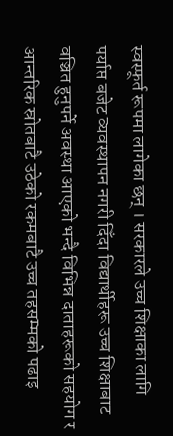स्वस्फूर्त रूपमा लागेका छन् । सरकारले उच्च शिक्षाका लागि पर्याप्त बजेट व्यवस्थापन नगरी दिँदा विद्यार्थीहरू उच्च शिक्षाबाट वञ्चित हुनुपर्ने अवस्था आएको भन्दै विभिन्न दाताहरूको सहयोग र आन्तरिक स्रोतबाटै उठेको रकमबाटै उच्च तहसम्मको पढाइ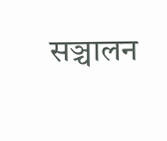सञ्चालन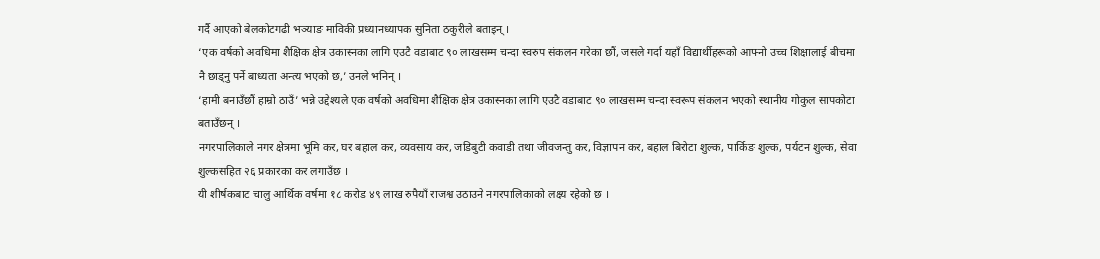गर्दै आएको बेलकोटगढी भञ्याङ माविकी प्रध्यानध्यापक सुनिता ठकुरीले बताइन् ।
‘एक वर्षको अवधिमा शैक्षिक क्षेत्र उकास्नका लागि एउटै वडाबाट ९० लाखसम्म चन्दा स्वरुप संकलन गरेका छौं, जसले गर्दा यहाँ विद्यार्थीहरूको आफ्नो उच्च शिक्षालाई बीचमा नै छाड्नु पर्ने बाध्यता अन्त्य भएको छ,’ उनले भनिन् ।
‘हामी बनाउँछौं हाम्रो ठाउँ’ भन्ने उद्देश्यले एक वर्षको अवधिमा शैक्षिक क्षेत्र उकास्नका लागि एउटै वडाबाट ९० लाखसम्म चन्दा स्वरूप संकलन भएको स्थानीय गोकुल सापकोटा बताउँछन् ।
नगरपालिकाले नगर क्षेत्रमा भूमि कर, घर बहाल कर, व्यवसाय कर, जडिबुटी कवाडी तथा जीवजन्तु कर, विज्ञापन कर, बहाल बिरोटा शुल्क, पार्किङ शुल्क, पर्यटन शुल्क, सेवा शुल्कसहित २६ प्रकारका कर लगाउँछ ।
यी शीर्षकबाट चालु आर्थिक वर्षमा १८ करोड ४९ लाख रुपैयाँ राजश्व उठाउने नगरपालिकाको लक्ष्य रहेको छ ।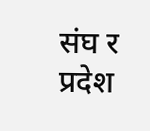संघ र प्रदेश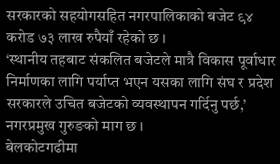सरकारको सहयोगसहित नगरपालिकाको बजेट ९४ करोड ७३ लाख रुपैयाँ रहेको छ ।
‘स्थानीय तहबाट संकलित बजेटले मात्रै विकास पूर्वाधार निर्माणका लागि पर्याप्त भएन यसका लागि संघ र प्रदेश सरकारले उचित बजेटको व्यवस्थापन गर्दिनु पर्छ,’ नगरप्रमुख गुरुङको माग छ ।
बेलकोटगढीमा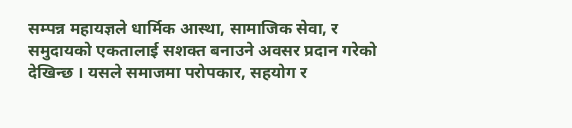सम्पन्न महायज्ञले धार्मिक आस्था, सामाजिक सेवा, र समुदायको एकतालाई सशक्त बनाउने अवसर प्रदान गरेको देखिन्छ । यसले समाजमा परोपकार, सहयोग र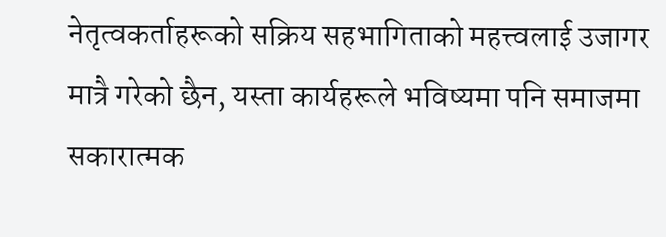नेतृत्वकर्ताहरूको सक्रिय सहभागिताको महत्त्वलाई उजागर मात्रै गरेको छैन, यस्ता कार्यहरूले भविष्यमा पनि समाजमा सकारात्मक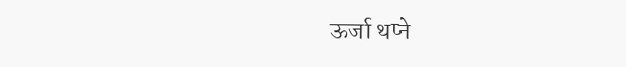ऊर्जा थप्ने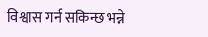विश्वास गर्न सकिन्छ भन्ने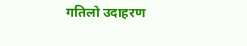गतिलो उदाहरण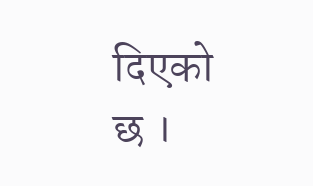दिएको छ ।